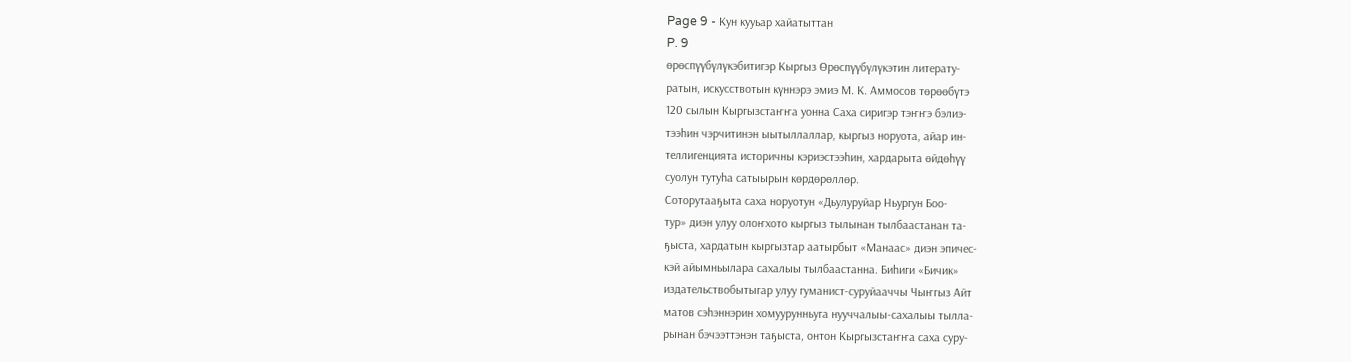Page 9 - Кун кууьар хайатыттан
P. 9
өрөспүүбүлүкэбитигэр Кыргыз Өрөспүүбүлүкэтин литерату-
ратын, искусствотын күннэрэ эмиэ М. К. Аммосов төрөөбүтэ
120 сылын Кыргызстаҥҥа уонна Саха сиригэр тэҥҥэ бэлиэ-
тээһин чэрчитинэн ыытыллаллар, кыргыз норуота, айар ин-
теллигенцията историчны кэриэстээһин, хардарыта өйдөһүү
суолун тутуһа сатыырын көрдөрөллөр.
Соторутааҕыта саха норуотун «Дьулуруйар Ньургун Боо-
тур» диэн улуу олоҥхото кыргыз тылынан тылбаастанан та-
ҕыста, хардатын кыргызтар аатырбыт «Манаас» диэн эпичес-
кэй айымньылара сахалыы тылбаастанна. Биһиги «Бичик»
издательствобытыгар улуу гуманист-суруйааччы Чыҥгыз Айт
матов сэһэннэрин хомуурунньуга нууччалыы-сахалыы тылла-
рынан бэчээттэнэн таҕыста, онтон Кыргызстаҥҥа саха суру-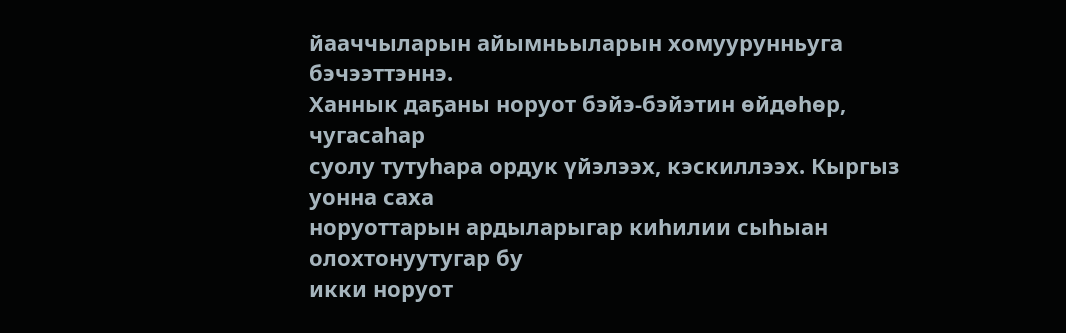йааччыларын айымньыларын хомуурунньуга бэчээттэннэ.
Ханнык даҕаны норуот бэйэ-бэйэтин өйдөһөр, чугасаһар
суолу тутуһара ордук үйэлээх, кэскиллээх. Кыргыз уонна саха
норуоттарын ардыларыгар киһилии сыһыан олохтонуутугар бу
икки норуот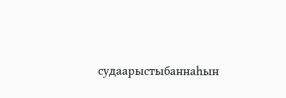судаарыстыбаннаһын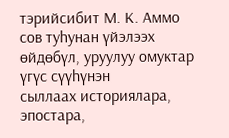тэрийсибит М. К. Аммо
сов туһунан үйэлээх өйдөбүл, уруулуу омуктар үгүс сүүһүнэн
сыллаах историялара, эпостара,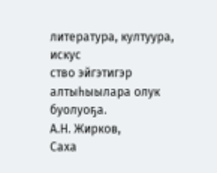литература, култуура, искус
ство эйгэтигэр алтыһыылара олук буолуоҕа.
А.Н. Жирков,
Саха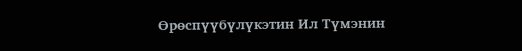Өрөспүүбүлүкэтин Ил Түмэнин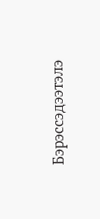Бэрэссэдээтэлэ